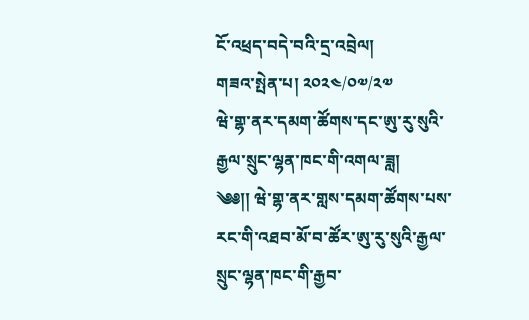ངོ་འཕྲད་བདེ་བའི་དྲ་འབྲེལ།
གཟའ་སྤེན་པ། ༢༠༢༤/༠༧/༢༧
ཝེ་གྷ་ནར་དམག་ཚོགས་དང་ཨུ་རུ་སུའི་རྒྱལ་སྲུང་ལྷན་ཁང་གི་འགལ་ཟླ།
༄༅།། ཝེ་གྷ་ནར་གླས་དམག་ཚོགས་པས་རང་གི་འཐབ་མོ་བ་ཚོར་ཨུ་རུ་སུའི་རྒྱལ་སྲུང་ལྷན་ཁང་གི་རྒྱབ་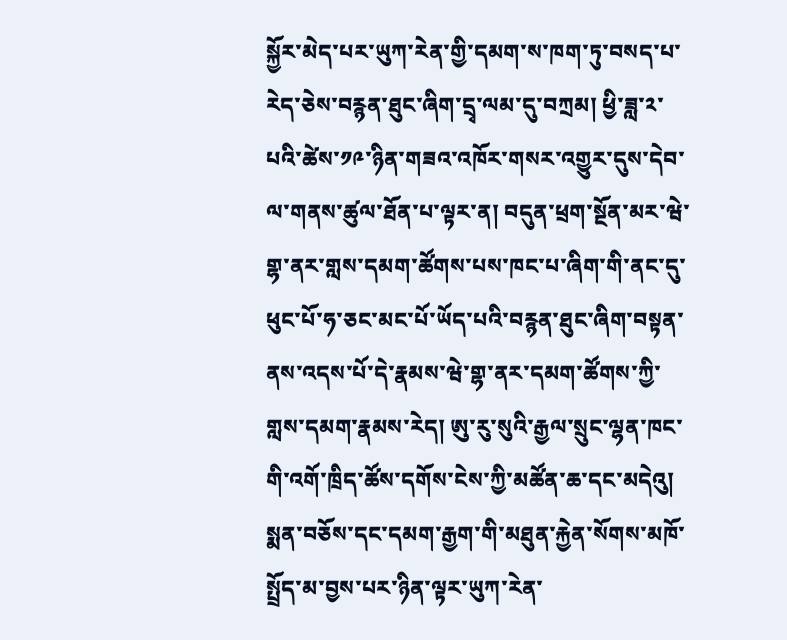སྐྱོར་མེད་པར་ཡུཀ་རེན་གྱི་དམག་ས་ཁག་ཏུ་བསད་པ་རེད་ཅེས་བརྙན་ཐུང་ཞིག་དྲྭ་ལམ་དུ་བཀྲམ། ཕྱི་ཟླ་༢་པའི་ཚེས་༡༩་ཉིན་གཟའ་འཁོར་གསར་འགྱུར་དུས་དེབ་ལ་གནས་ཚུལ་ཐོན་པ་ལྟར་ན། བདུན་ཕྲག་སྔོན་མར་ཝེ་གྷ་ནར་གླས་དམག་ཚོགས་པས་ཁང་པ་ཞིག་གི་ནང་དུ་ཕུང་པོ་ཧ་ཅང་མང་པོ་ཡོད་པའི་བརྙན་ཐུང་ཞིག་བསྟན་ནས་འདས་པོ་དེ་རྣམས་ཝེ་གྷ་ནར་དམག་ཚོགས་ཀྱི་གླས་དམག་རྣམས་རེད། ཨུ་རུ་སུའི་རྒྱལ་སྲུང་ལྷན་ཁང་གི་འགོ་ཁྲིད་ཚོས་དགོས་ངེས་ཀྱི་མཚོན་ཆ་དང་མདེའུ། སྨན་བཅོས་དང་དམག་རྒྱག་གི་མཐུན་རྐྱེན་སོགས་མཁོ་སྤྲོད་མ་བྱས་པར་ཉིན་ལྟར་ཡུཀ་རེན་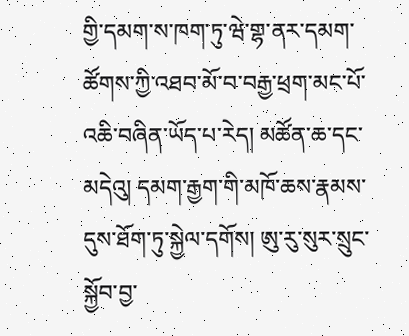གྱི་དམག་ས་ཁག་ཏུ་ཝེ་གྷ་ནར་དམག་ཚོགས་ཀྱི་འཐབ་མོ་བ་བརྒྱ་ཕྲག་མང་པོ་འཆི་བཞིན་ཡོད་པ་རེད། མཚོན་ཆ་དང་མདེའུ། དམག་རྒྱག་གི་མཁོ་ཆས་རྣམས་དུས་ཐོག་ཏུ་སྐྱེལ་དགོས། ཨུ་རུ་སུར་སྲུང་སྐྱོབ་བྱ་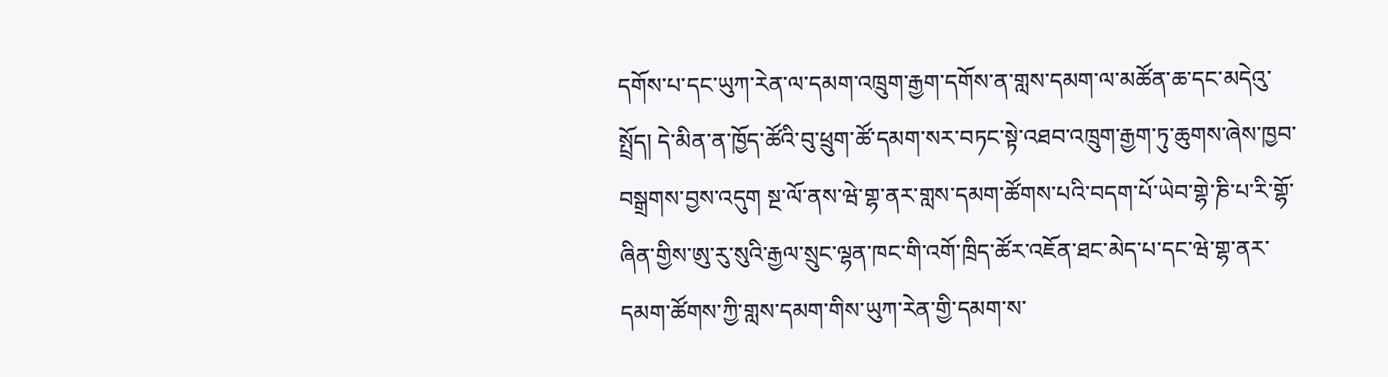དགོས་པ་དང་ཡུཀ་རེན་ལ་དམག་འཁྲུག་རྒྱག་དགོས་ན་གླས་དམག་ལ་མཚོན་ཆ་དང་མདེའུ་སྤྲོད། དེ་མིན་ན་ཁྱོད་ཚོའི་བུ་ཕྲུག་ཚོ་དམག་སར་བཏང་སྟེ་འཐབ་འཁྲུག་རྒྱག་ཏུ་ཆུགས་ཞེས་ཁྱབ་བསྒྲགས་བྱས་འདུག སྔ་ལོ་ནས་ཝེ་གྷ་ནར་གླས་དམག་ཚོགས་པའི་བདག་པོ་ཡེབ་གྷེ་ཎི་པ་རི་གྷོ་ཞིན་གྱིས་ཨུ་རུ་སུའི་རྒྱལ་སྲུང་ལྷན་ཁང་གི་འགོ་ཁྲིད་ཚོར་འཇོན་ཐང་མེད་པ་དང་ཝེ་གྷ་ནར་དམག་ཚོགས་ཀྱི་གླས་དམག་གིས་ཡུཀ་རེན་གྱི་དམག་ས་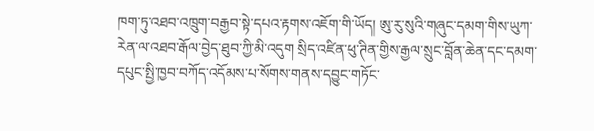ཁག་ཏུ་འཐབ་འཁྲུག་བརྒྱབ་སྟེ་དཔའ་རྟགས་འཇོག་གི་ཡོད། ཨུ་རུ་སུའི་གཞུང་དམག་གིས་ཡུཀ་རེན་ལ་འཐབ་རྒོལ་བྱེད་ཐུབ་ཀྱི་མི་འདུག སྲིད་འཛིན་ཕུ་ཊིན་གྱིས་རྒྱལ་སྲུང་བློན་ཆེན་དང་དམག་དཔུང་སྤྱི་ཁྱབ་བཀོད་འདོམས་པ་སོགས་གནས་དབྱུང་གཏོང་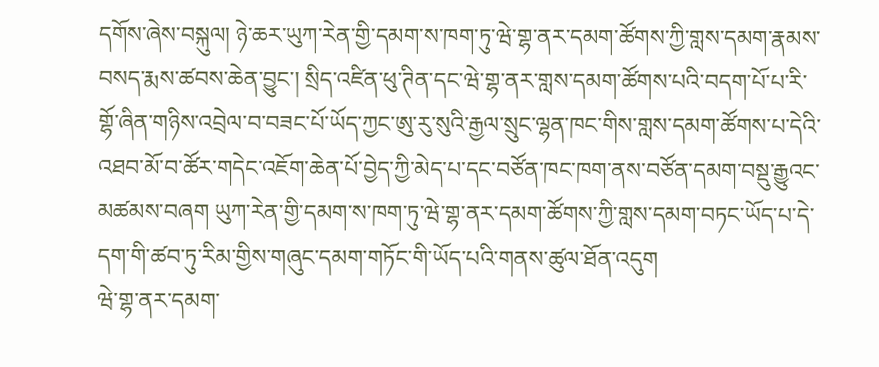དགོས་ཞེས་བསྐུལ། ཉེ་ཆར་ཡུཀ་རེན་གྱི་དམག་ས་ཁག་ཏུ་ཝེ་གྷ་ནར་དམག་ཚོགས་ཀྱི་གླས་དམག་རྣམས་བསད་རྨས་ཚབས་ཆེན་བྱུང་། སྲིད་འཛིན་ཕུ་ཊིན་དང་ཝེ་གྷ་ནར་གླས་དམག་ཚོགས་པའི་བདག་པོ་པ་རི་གྷོ་ཞིན་གཉིས་འབྲེལ་བ་བཟང་པོ་ཡོད་ཀྱང་ཨུ་རུ་སུའི་རྒྱལ་སྲུང་ལྷན་ཁང་གིས་གླས་དམག་ཚོགས་པ་དེའི་འཐབ་མོ་བ་ཚོར་གདེང་འཇོག་ཆེན་པོ་བྱེད་ཀྱི་མེད་པ་དང་བཙོན་ཁང་ཁག་ནས་བཙོན་དམག་བསྡུ་རྒྱུའང་མཚམས་བཞག ཡུཀ་རེན་གྱི་དམག་ས་ཁག་ཏུ་ཝེ་གྷ་ནར་དམག་ཚོགས་ཀྱི་གླས་དམག་བཏང་ཡོད་པ་དེ་དག་གི་ཚབ་ཏུ་རིམ་གྱིས་གཞུང་དམག་གཏོང་གི་ཡོད་པའི་གནས་ཚུལ་ཐོན་འདུག
ཝེ་གྷ་ནར་དམག་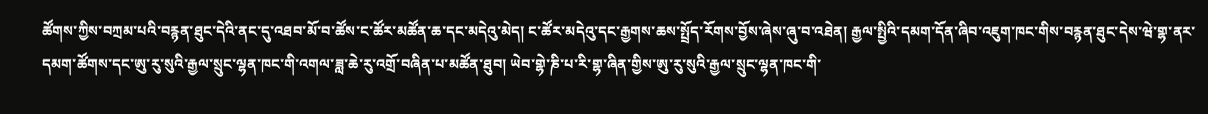ཚོགས་ཀྱིས་བཀྲམ་པའི་བརྙན་ཐུང་དེའི་ནང་དུ་འཐབ་མོ་བ་ཚོས་ང་ཚོར་མཚོན་ཆ་དང་མདེའུ་མེད། ང་ཚོར་མདེའུ་དང་རྒྱགས་ཆས་སྤྲོད་རོགས་བྱོས་ཞེས་ཞུ་བ་འཐེན། རྒྱལ་སྤྱིའི་དམག་དོན་ཞིབ་འཇུག་ཁང་གིས་བརྙན་ཐུང་དེས་ཝེ་གྷ་ནར་དམག་ཚོགས་དང་ཨུ་རུ་སུའི་རྒྱལ་སྲུང་ལྷན་ཁང་གི་འགལ་ཟླ་ཆེ་རུ་འགྲོ་བཞིན་པ་མཚོན་ཐུབ། ཡེབ་གྷེ་ཎི་པ་རི་གྷ་ཞིན་གྱིས་ཨུ་རུ་སུའི་རྒྱལ་སྲུང་ལྷན་ཁང་གི་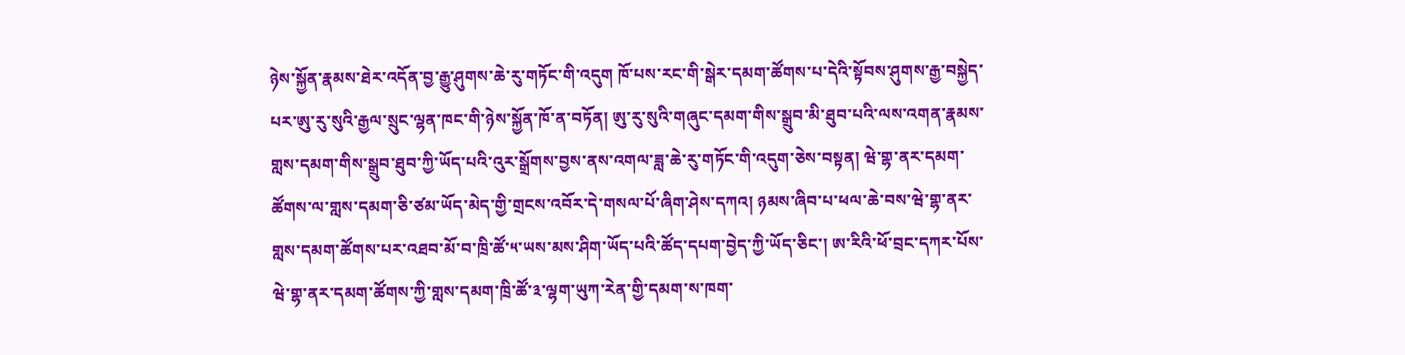ཉེས་སྐྱོན་རྣམས་ཐེར་འདོན་བྱ་རྒྱུ་ཤུགས་ཆེ་རུ་གཏོང་གི་འདུག ཁོ་པས་རང་གི་སྒེར་དམག་ཚོགས་པ་དེའི་སྟོབས་ཤུགས་རྒྱ་བསྐྱེད་པར་ཨུ་རུ་སུའི་རྒྱལ་སྲུང་ལྷན་ཁང་གི་ཉེས་སྐྱོན་ཁོ་ན་བཏོན། ཨུ་རུ་སུའི་གཞུང་དམག་གིས་སྒྲུབ་མི་ཐུབ་པའི་ལས་འགན་རྣམས་གླས་དམག་གིས་སྒྲུབ་ཐུབ་ཀྱི་ཡོད་པའི་འུར་སྒྲོགས་བྱས་ནས་འགལ་ཟླ་ཆེ་རུ་གཏོང་གི་འདུག་ཅེས་བསྟན། ཝེ་གྷ་ནར་དམག་ཚོགས་ལ་གླས་དམག་ཅི་ཙམ་ཡོད་མེད་གྱི་གྲངས་འབོར་དེ་གསལ་པོ་ཞིག་ཤེས་དཀའ། ཉམས་ཞིབ་པ་ཕལ་ཆེ་བས་ཝེ་གྷ་ནར་གླས་དམག་ཚོགས་པར་འཐབ་མོ་བ་ཁྲི་ཚོ་༥་ཡས་མས་ཤིག་ཡོད་པའི་ཚོད་དཔག་བྱེད་ཀྱི་ཡོད་ཅིང་། ཨ་རིའི་ཕོ་བྲང་དཀར་པོས་ཝེ་གྷ་ནར་དམག་ཚོགས་ཀྱི་གླས་དམག་ཁྲི་ཚོ་༣་ལྷག་ཡུཀ་རེན་གྱི་དམག་ས་ཁག་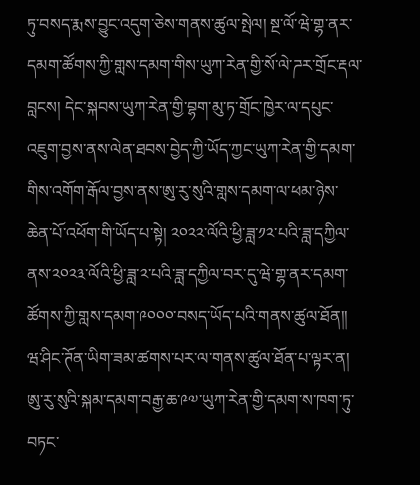ཏུ་བསད་རྨས་བྱུང་འདུག་ཅེས་གནས་ཚུལ་སྤེལ། སྔ་ལོ་ཝེ་གྷ་ནར་དམག་ཚོགས་ཀྱི་གླས་དམག་གིས་ཡུཀ་རེན་གྱི་སོ་ལེ་ཌར་གྲོང་རྡལ་བླངས། དེང་སྐབས་ཡུཀ་རེན་གྱི་བྷག་མུ་ཏ་གྲོང་ཁྱེར་ལ་དཔུང་འཇུག་བྱས་ནས་ལེན་ཐབས་བྱེད་ཀྱི་ཡོད་ཀྱང་ཡུཀ་རེན་གྱི་དམག་གིས་འགོག་རྒོལ་བྱས་ནས་ཨུ་རུ་སུའི་གླས་དམག་ལ་ཕམ་ཉེས་ཆེན་པོ་འཕོག་གི་ཡོད་པ་སྟེ། ༢༠༢༢་ལོའི་ཕྱི་ཟླ་༡༢་པའི་ཟླ་དཀྱིལ་ནས་༢༠༢༣་ལོའི་ཕྱི་ཟླ་༢་པའི་ཟླ་དཀྱིལ་བར་དུ་ཝེ་གྷ་ནར་དམག་ཚོགས་ཀྱི་གླས་དམག་༩༠༠༠་བསད་ཡོད་པའི་གནས་ཚུལ་ཐོན།།
ཝ་ཤིང་ཊོན་ཡིག་ཟམ་ཚགས་པར་ལ་གནས་ཚུལ་ཐོན་པ་ལྟར་ན། ཨུ་རུ་སུའི་སྐམ་དམག་བརྒྱ་ཆ་༩༧་ཡུཀ་རེན་གྱི་དམག་ས་ཁག་ཏུ་བཏང་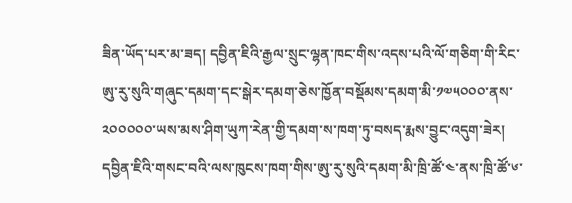ཟིན་ཡོད་པར་མ་ཟད། དབྱིན་ཇིའི་རྒྱལ་སྲུང་ལྷན་ཁང་གིས་འདས་པའི་ལོ་གཅིག་གི་རིང་ཨུ་རུ་སུའི་གཞུང་དམག་དང་སྒེར་དམག་ཅེས་ཁྱོན་བསྡོམས་དམག་མི་༡༧༥༠༠༠་ནས་༢༠༠༠༠༠་ཡས་མས་ཤིག་ཡུཀ་རེན་གྱི་དམག་ས་ཁག་ཏུ་བསད་རྨས་བྱུང་འདུག་ཟེར། དབྱིན་ཇིའི་གསང་བའི་ལས་ཁུངས་ཁག་གིས་ཨུ་རུ་སུའི་དམག་མི་ཁྲི་ཚོ་༤་ནས་ཁྲི་ཚོ་༦་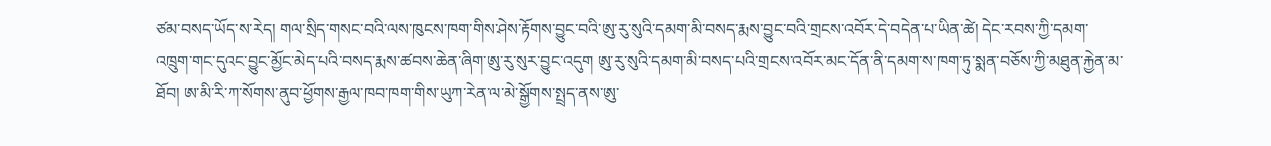ཙམ་བསད་ཡོད་ས་རེད། གལ་སྲིད་གསང་བའི་ལས་ཁུངས་ཁག་གིས་ཤེས་རྟོགས་བྱུང་བའི་ཨུ་རུ་སུའི་དམག་མི་བསད་རྨས་བྱུང་བའི་གྲངས་འབོར་དེ་བདེན་པ་ཡིན་ཚེ། དེང་རབས་ཀྱི་དམག་འཁྲུག་གང་དུའང་བྱུང་མྱོང་མེད་པའི་བསད་རྨས་ཚབས་ཆེན་ཞིག་ཨུ་རུ་སུར་བྱུང་འདུག ཨུ་རུ་སུའི་དམག་མི་བསད་པའི་གྲངས་འབོར་མང་དོན་ནི་དམག་ས་ཁག་ཏུ་སྨན་བཅོས་ཀྱི་མཐུན་རྐྱེན་མ་ཐོབ། ཨ་མི་རི་ཀ་སོགས་ནུབ་ཕྱོགས་རྒྱལ་ཁབ་ཁག་གིས་ཡུཀ་རེན་ལ་མེ་སྒྱོགས་སྤྲད་ནས་ཨུ་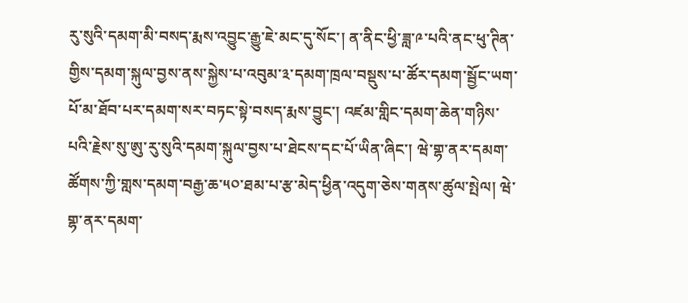རུ་སུའི་དམག་མི་བསད་རྨས་འབྱུང་རྒྱུ་ཇེ་མང་དུ་སོང་། ན་ནིང་ཕྱི་ཟླ་༩་པའི་ནང་ཕུ་ཊིན་གྱིས་དམག་སྐུལ་བྱས་ནས་སྐྱེས་པ་འབུམ་༣་དམག་ཁྲལ་བསྡུས་པ་ཚོར་དམག་སྦྱོང་ཡག་པོ་མ་ཐོབ་པར་དམག་སར་བཏང་སྟེ་བསད་རྨས་བྱུང་། འཛམ་གླིང་དམག་ཆེན་གཉིས་པའི་རྗེས་སུ་ཨུ་རུ་སུའི་དམག་སྐུལ་བྱས་པ་ཐེངས་དང་པོ་ཡིན་ཞིང་། ཝེ་གྷ་ནར་དམག་ཚོགས་ཀྱི་གླས་དམག་བརྒྱ་ཆ་༥༠་ཐམ་པ་རྩ་མེད་ཕྱིན་འདུག་ཅེས་གནས་ཚུལ་སྤེལ། ཝེ་གྷ་ནར་དམག་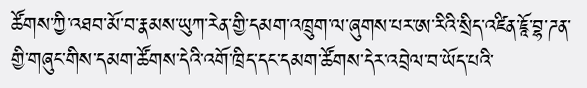ཚོགས་ཀྱི་འཐབ་མོ་བ་རྣམས་ཡུཀ་རེན་གྱི་དམག་འཁྲུག་ལ་ཞུགས་པར་ཨ་རིའི་སྲིད་འཛིན་ཇཱོ་བྷ་ཌན་གྱི་གཞུང་གིས་དམག་ཚོགས་དེའི་འགོ་ཁྲིད་དང་དམག་ཚོགས་དེར་འབྲེལ་བ་ཡོད་པའི་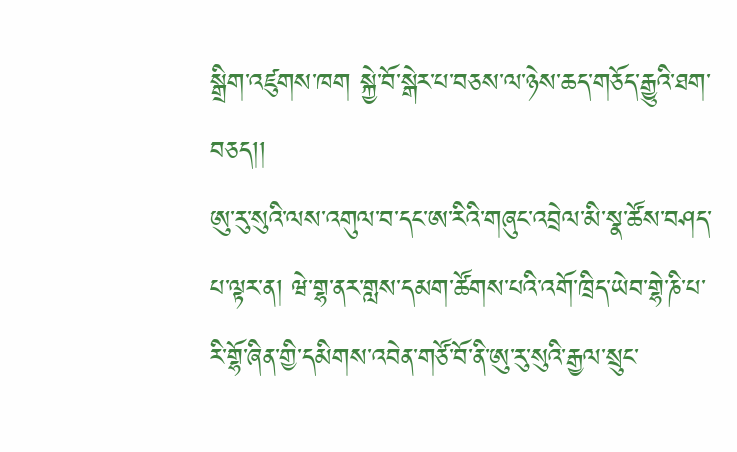སྒྲིག་འཛུགས་ཁག སྐྱེ་བོ་སྒེར་པ་བཅས་ལ་ཉེས་ཆད་གཅོད་རྒྱུའི་ཐག་བཅད།།
ཨུ་རུ་སུའི་ལས་འགུལ་བ་དང་ཨ་རིའི་གཞུང་འབྲེལ་མི་སྣ་ཚོས་བཤད་པ་ལྟར་ན། ཝེ་གྷ་ནར་གླས་དམག་ཚོགས་པའི་འགོ་ཁྲིད་ཡེབ་གྷེ་ཎི་པ་རི་གྷོ་ཞིན་གྱི་དམིགས་འབེན་གཙོ་བོ་ནི་ཨུ་རུ་སུའི་རྒྱལ་སྲུང་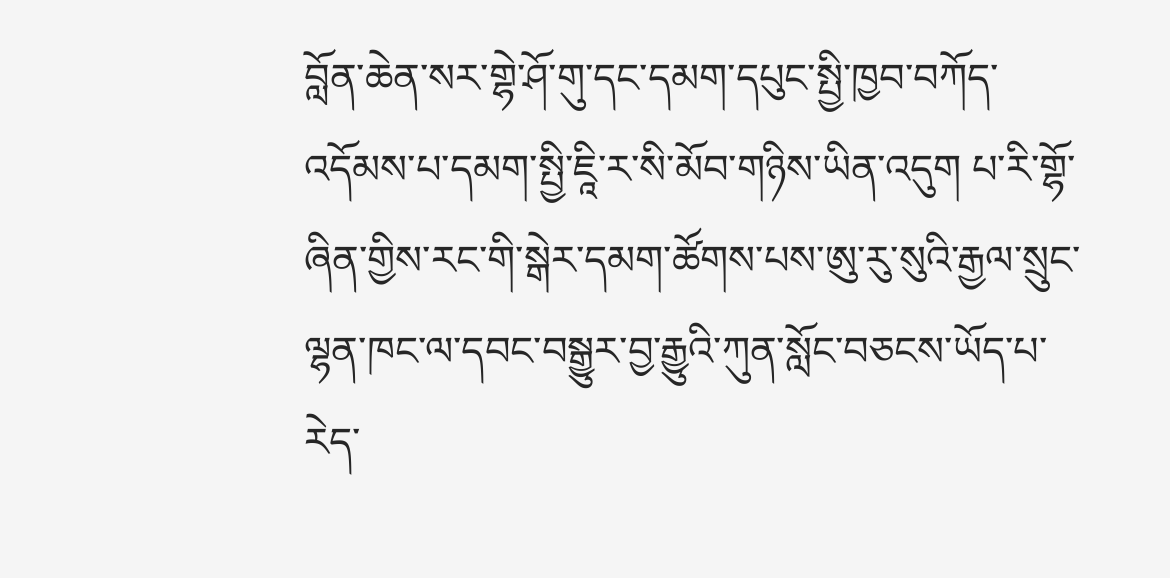བློན་ཆེན་སར་གྷེ་ཤོ་གུ་དང་དམག་དཔུང་སྤྱི་ཁྱབ་བཀོད་འདོམས་པ་དམག་སྤྱི་ཇཱི་ར་སི་མོབ་གཉིས་ཡིན་འདུག པ་རི་གྷོ་ཞིན་གྱིས་རང་གི་སྒེར་དམག་ཚོགས་པས་ཨུ་རུ་སུའི་རྒྱལ་སྲུང་ལྷན་ཁང་ལ་དབང་བསྒྱུར་བྱ་རྒྱུའི་ཀུན་སློང་བཅངས་ཡོད་པ་རེད་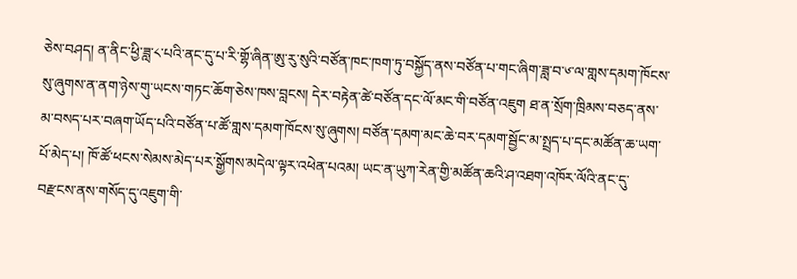ཅེས་བཤད། ན་ནིང་ཕྱི་ཟླ་༨་པའི་ནང་དུ་པ་རི་གྷོ་ཞིན་ཨུ་རུ་སུའི་བཙོན་ཁང་ཁག་ཏུ་བསྐྱོད་ནས་བཙོན་པ་གང་ཞིག་ཟླ་བ་༦་ལ་གླས་དམག་ཁོངས་སུ་ཞུགས་ན་ནག་ཉེས་གུ་ཡངས་གཏང་ཆོག་ཅེས་ཁས་བླངས། དེར་བརྟེན་ཚེ་བཙོན་དང་ལོ་མང་གི་བཙོན་འཇུག ཐ་ན་སྲོག་ཁྲིམས་བཅད་ནས་མ་བསད་པར་བཞག་ཡོད་པའི་བཙོན་པ་ཚོ་གླས་དམག་ཁོངས་སུ་ཞུགས། བཙོན་དམག་མང་ཆེ་བར་དམག་སྦྱོང་མ་སྤྲད་པ་དང་མཚོན་ཆ་ཡག་པོ་མེད་པ། ཁོ་ཚོ་ཕངས་སེམས་མེད་པར་སྒྱོགས་མདེལ་ལྟར་འཕེན་པའམ། ཡང་ན་ཡུཀ་རེན་གྱི་མཚོན་ཆའི་ཤ་འཐག་འཁོར་ལོའི་ནང་དུ་བརྫངས་ནས་གསོད་དུ་འཇུག་གི་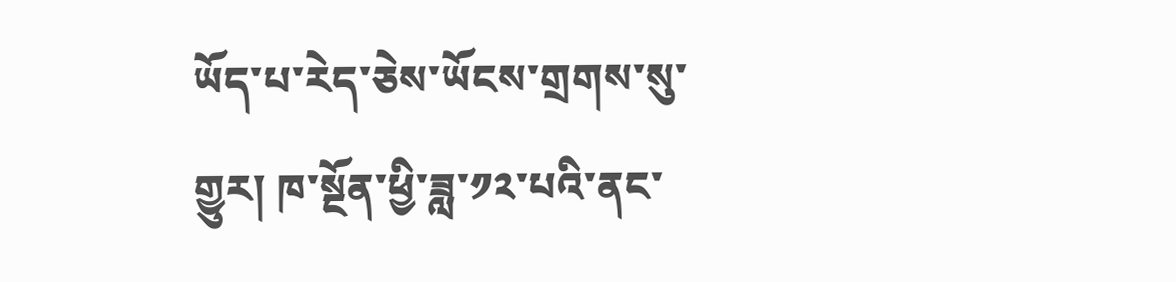ཡོད་པ་རེད་ཅེས་ཡོངས་གྲགས་སུ་གྱུར། ཁ་སྔོན་ཕྱི་ཟླ་༡༢་པའི་ནང་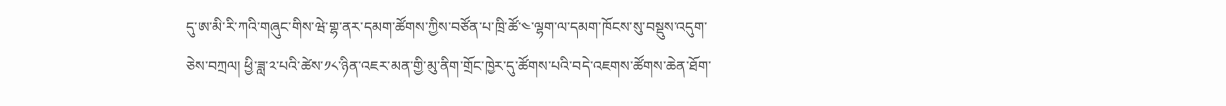དུ་ཨ་མི་རི་ཀའི་གཞུང་གིས་ཝེ་གྷ་ནར་དམག་ཚོགས་ཀྱིས་བཙོན་པ་ཁྲི་ཚོ་༤་ལྷག་ལ་དམག་ཁོངས་སུ་བསྡུས་འདུག་ཅེས་བཀྲལ། ཕྱི་ཟླ་༢་པའི་ཚེས་༡༨་ཉིན་འཇར་མན་གྱི་མུ་ནིག་གྲོང་ཁྱེར་དུ་ཚོགས་པའི་བདེ་འཇགས་ཚོགས་ཆེན་ཐོག་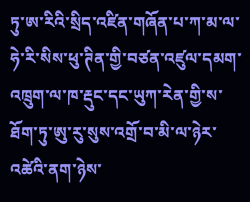ཏུ་ཨ་རིའི་སྲིད་འཛིན་གཞོན་པ་ཀ་མ་ལ་ཧེ་རི་སིས་ཕུ་ཊིན་གྱི་བཙན་འཛུལ་དམག་འཁྲུག་ལ་ཁ་རྡུང་དང་ཡུཀ་རེན་གྱི་ས་ཐོག་ཏུ་ཨུ་རུ་སུས་འགྲོ་བ་མི་ལ་ཉེར་འཚེའི་ནག་ཉེས་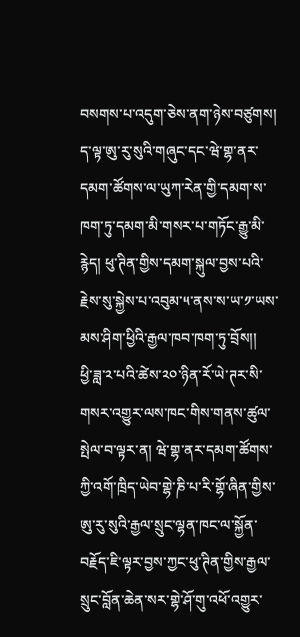བསགས་པ་འདུག་ཅེས་ནག་ཉེས་བཙུགས། ད་ལྟ་ཨུ་རུ་སུའི་གཞུང་དང་ཝེ་གྷ་ནར་དམག་ཚོགས་ལ་ཡུཀ་རེན་གྱི་དམག་ས་ཁག་ཏུ་དམག་མི་གསར་པ་གཏོང་རྒྱུ་མི་རྙེད། ཕུ་ཊིན་གྱིས་དམག་སྐུལ་བྱས་པའི་རྗེས་སུ་སྐྱེས་པ་འབུམ་༥་ནས་ས་ཡ་༡་ཡས་མས་ཤིག་ཕྱིའི་རྒྱལ་ཁབ་ཁག་ཏུ་བྲོས།།
ཕྱི་ཟླ་༢་པའི་ཚེས་༢༠་ཉིན་རོ་ཡེ་ཊར་སི་གསར་འགྱུར་ལས་ཁང་གིས་གནས་ཚུལ་སྤེལ་བ་ལྟར་ན། ཝེ་གྷ་ནར་དམག་ཚོགས་ཀྱི་འགོ་ཁྲིད་ཡེབ་གྷེ་ཎི་པ་རི་གྷོ་ཞིན་གྱིས་ཨུ་རུ་སུའི་རྒྱལ་སྲུང་ལྷན་ཁང་ལ་སྐྱོན་བརྗོད་ཇི་ལྟར་བྱས་ཀྱང་ཕུ་ཊིན་གྱིས་རྒྱལ་སྲུང་བློན་ཆེན་སར་གྷེ་ཤོ་གུ་འཕོ་འགྱུར་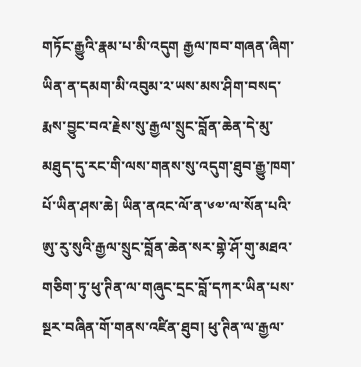གཏོང་རྒྱུའི་རྣམ་པ་མི་འདུག རྒྱལ་ཁབ་གཞན་ཞིག་ཡིན་ན་དམག་མི་འབུམ་༢་ཡས་མས་ཤིག་བསད་རྨས་བྱུང་བའ་རྗེས་སུ་རྒྱལ་སྲུང་བློན་ཆེན་དེ་མུ་མཐུད་དུ་རང་གི་ལས་གནས་སུ་འདུག་ཐུབ་རྒྱུ་ཁག་པོ་ཡིན་ཤས་ཆེ། ཡིན་ནའང་ལོ་ན་༦༧་ལ་སོན་པའི་ཨུ་རུ་སུའི་རྒྱལ་སྲུང་བློན་ཆེན་སར་གྷེ་ཤོ་གུ་མཐའ་གཅིག་ཏུ་ཕུ་ཊིན་ལ་གཞུང་དྲང་བློ་དཀར་ཡིན་པས་སྔར་བཞིན་གོ་གནས་འཛིན་ཐུབ། ཕུ་ཊིན་ལ་རྒྱལ་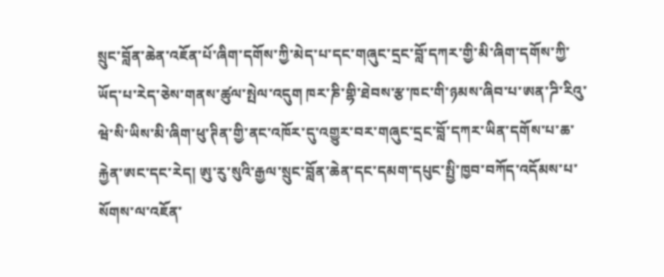སྲུང་བློན་ཆེན་འཇོན་པོ་ཞིག་དགོས་ཀྱི་མེད་པ་དང་གཞུང་དྲང་བློ་དཀར་གྱི་མི་ཞིག་དགོས་ཀྱི་ཡོད་པ་རེད་ཅེས་གནས་ཚུལ་སྤེལ་འདུག ཁར་ཎི་གྷི་ཐེབས་རྩ་ཁང་གི་ཉམས་ཞིབ་པ་ཨན་ཌི་རིའུ་ཝེ་སི་ཡིས་མི་ཞིག་ཕུ་ཊིན་གྱི་ནང་འཁོར་དུ་འགྱུར་བར་གཞུང་དྲང་བློ་དཀར་ཡིན་དགོས་པ་ཆ་རྐྱེན་ཨང་དང་རེད། ཨུ་རུ་སུའི་རྒྱལ་སྲུང་བློན་ཆེན་དང་དམག་དཔུང་སྤྱི་ཁྱབ་བཀོད་འདོམས་པ་སོགས་ལ་འཇོན་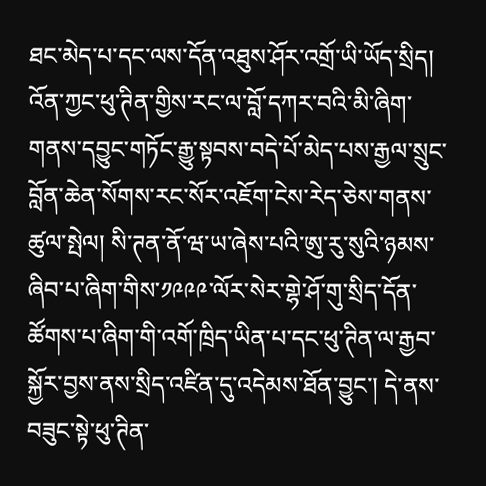ཐང་མེད་པ་དང་ལས་དོན་འཐུས་ཤོར་འགྲོ་ཡི་ཡོད་སྲིད། འོན་ཀྱང་ཕུ་ཊིན་གྱིས་རང་ལ་བློ་དཀར་བའི་མི་ཞིག་གནས་དབྱུང་གཏོང་རྒྱུ་སྟབས་བདེ་པོ་མེད་པས་རྒྱལ་སྲུང་བློན་ཆེན་སོགས་རང་སོར་འཇོག་ངེས་རེད་ཅེས་གནས་ཚུལ་སྤེལ། སི་ཊན་ནོ་ཝ་ཡ་ཞེས་པའི་ཨུ་རུ་སུའི་ཉམས་ཞིབ་པ་ཞིག་གིས་༡༩༩༩་ལོར་སེར་གྷེ་ཤོ་གུ་སྲིད་དོན་ཚོགས་པ་ཞིག་གི་འགོ་ཁྲིད་ཡིན་པ་དང་ཕུ་ཊིན་ལ་རྒྱབ་སྐྱོར་བྱས་ནས་སྲིད་འཛིན་དུ་འདེམས་ཐོན་བྱུང་། དེ་ནས་བཟུང་སྟེ་ཕུ་ཊིན་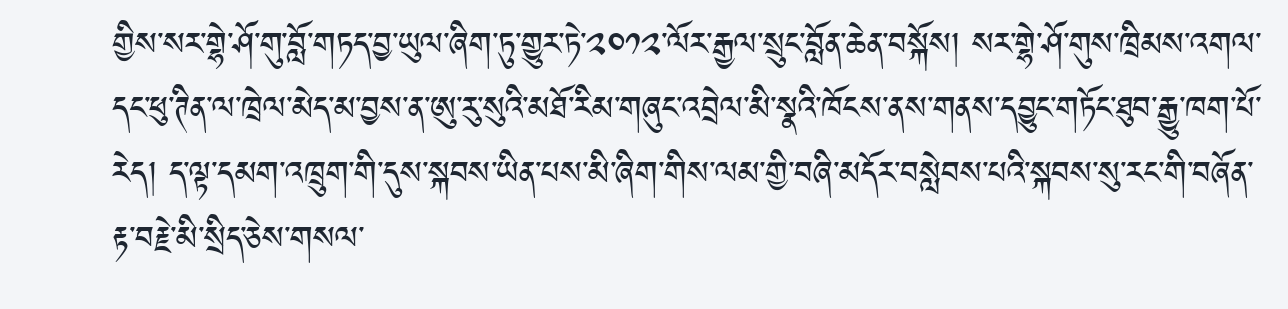གྱིས་སར་གྷེ་ཤོ་གུ་བློ་གཏད་བྱ་ཡུལ་ཞིག་ཏུ་གྱུར་ཏེ་༢༠༡༢་ལོར་རྒྱལ་སྲུང་བློན་ཆེན་བསྐོས། སར་གྷེ་ཤོ་གུས་ཁྲིམས་འགལ་དང་ཕུ་ཊིན་ལ་ཁྲེལ་མེད་མ་བྱས་ན་ཨུ་རུ་སུའི་མཐོ་རིམ་གཞུང་འབྲེལ་མི་སྣའི་ཁོངས་ནས་གནས་དབྱུང་གཏོང་ཐུབ་རྒྱུ་ཁག་པོ་རེད། ད་ལྟ་དམག་འཁྲུག་གི་དུས་སྐབས་ཡིན་པས་མི་ཞིག་གིས་ལམ་གྱི་བཞི་མདོར་བསླེབས་པའི་སྐབས་སུ་རང་གི་བཞོན་རྟ་བརྗེ་མི་སྲིད་ཅེས་གསལ་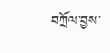བཀྲོལ་བྱས་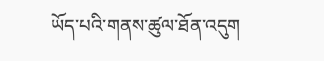ཡོད་པའི་གནས་ཚུལ་ཐོན་འདུག